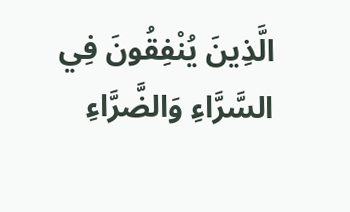الَّذِينَ يُنْفِقُونَ فِي السَّرَّاءِ وَالضَّرَّاءِ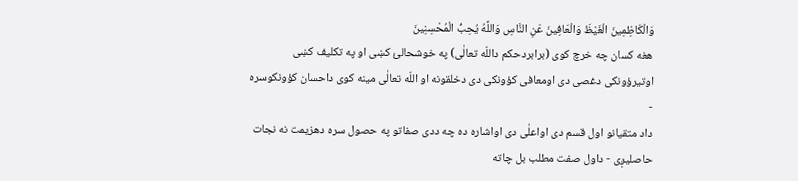وَالْكَاظِمِينَ الْغَيْظَ وَالْعَافِينَ عَنِ النَّاسِ وَاللَّهُ يُحِبُّ الْمُحْسِنِينَ
هغه کسان چه خرچ کوی (برابردحکم داللّه تعالٰی) په خوشحالئ کښی او په تکلیف کښی اوتیرؤونکی دغصی دی اومعافی کؤونکی دی دخلقونه او اللّه تعالٰی مینه کوی داحسان کؤونکوسره -
داد متقیانو اول قسم دی اواعلٰی دی اواشاره ده چه ددی صفاتو په حصول سره دهزیمت نه نجات حاصلیږی - داول صفت مطلب بل چاته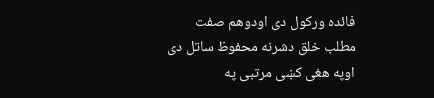فائده ورکول دی اودوهم صفت مطلب خلق دشرنه محفوظ ساتل دی اوپه هغی کښی مرتبی په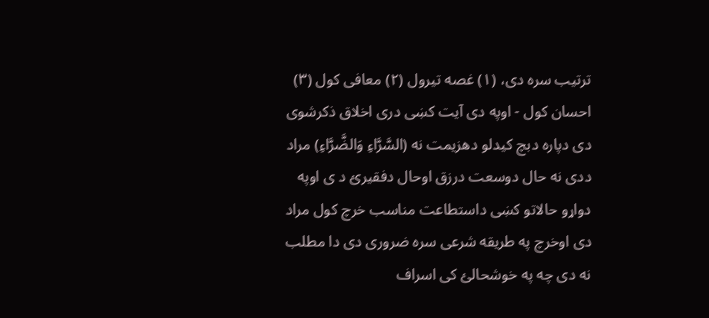ترتیب سره دی، (۱) غصه تیرول (۲) معافی کول (۳) احسان کول - اوپه دی آیت کښی دری اخلاق ذکرشوی دی دپاره دبچ کیدلو دهزیمت نه (السَّرَّاءِ وَالضَّرَّاءِ) مراد ددی نه حال دوسعت درزق اوحال دفقیرئ د ی اوپه دواړو حالاتو کښی داستطاعت مناسب خرچ کول مراد دی اوخرچ په طریقه شرعی سره ضروری دی دا مطلب نه دی چه په خوشحالئ کی اسراف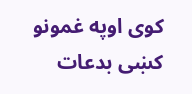کوی اوپه غمونو کښی بدعات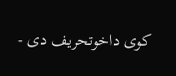کوی داخوتحریف دی -